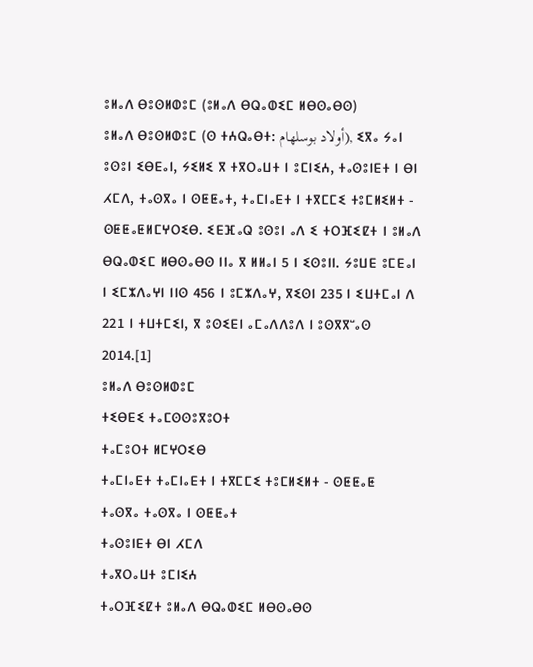ⵓⵍⴰⴷ ⴱⵓⵙⵍⵀⵓⵎ (ⵓⵍⴰⴷ ⴱⵕⴰⵀⵉⵎ ⵍⴱⵙⴰⴱⵙ)
ⵓⵍⴰⴷ ⴱⵓⵙⵍⵀⵓⵎ (ⵙ ⵜⵄⵕⴰⴱⵜ: أولاد بوسلهام), ⵉⴳⴰ ⵢⴰⵏ ⵓⵙⵓⵏ ⵉⴱⴹⴰⵏ, ⵢⵉⵍⵉ ⴳ ⵜⴳⵔⴰⵡⵜ ⵏ ⵓⵎⵏⵉⵄ, ⵜⴰⵙⵓⵏⴹⵜ ⵏ ⴱⵏ ⵃⵎⴷ, ⵜⴰⵙⴳⴰ ⵏ ⵙⵟⵟⴰⵜ, ⵜⴰⵎⵏⴰⴹⵜ ⵏ ⵜⴳⵎⵎⵉ ⵜⵓⵎⵍⵉⵍⵜ - ⵙⵟⵟⴰⵟⵍⵎⵖⵔⵉⴱ. ⵉⴹⴼⴰⵕ ⵓⵙⵓⵏ ⴰⴷ ⵉ ⵜⵔⴼⵉⵇⵜ ⵏ ⵓⵍⴰⴷ ⴱⵕⴰⵀⵉⵎ ⵍⴱⵙⴰⴱⵙ ⵏⵏⴰ ⴳ ⵍⵍⴰⵏ 5 ⵏ ⵉⵙⵓⵏⵏ. ⵢⵓⵡⴹ ⵓⵎⴹⴰⵏ ⵏ ⵉⵎⵣⴷⴰⵖⵏ ⵏⵏⵙ 456 ⵏ ⵓⵎⵣⴷⴰⵖ, ⴳⵉⵙⵏ 235 ⵏ ⵉⵡⵜⵎⴰⵏ ⴷ 221 ⵏ ⵜⵡⵜⵎⵉⵏ, ⴳ ⵓⵙⵉⴹⵏ ⴰⵎⴰⴷⴷⵓⴷ ⵏ ⵓⵙⴳⴳⵯⴰⵙ 2014.[1]
ⵓⵍⴰⴷ ⴱⵓⵙⵍⵀⵓⵎ
ⵜⵉⴱⴹⵉ ⵜⴰⵎⵙⵙⵓⴳⵓⵔⵜ
ⵜⴰⵎⵓⵔⵜ ⵍⵎⵖⵔⵉⴱ
ⵜⴰⵎⵏⴰⴹⵜ ⵜⴰⵎⵏⴰⴹⵜ ⵏ ⵜⴳⵎⵎⵉ ⵜⵓⵎⵍⵉⵍⵜ - ⵙⵟⵟⴰⵟ
ⵜⴰⵙⴳⴰ ⵜⴰⵙⴳⴰ ⵏ ⵙⵟⵟⴰⵜ
ⵜⴰⵙⵓⵏⴹⵜ ⴱⵏ ⵃⵎⴷ
ⵜⴰⴳⵔⴰⵡⵜ ⵓⵎⵏⵉⵄ
ⵜⴰⵔⴼⵉⵇⵜ ⵓⵍⴰⴷ ⴱⵕⴰⵀⵉⵎ ⵍⴱⵙⴰⴱⵙ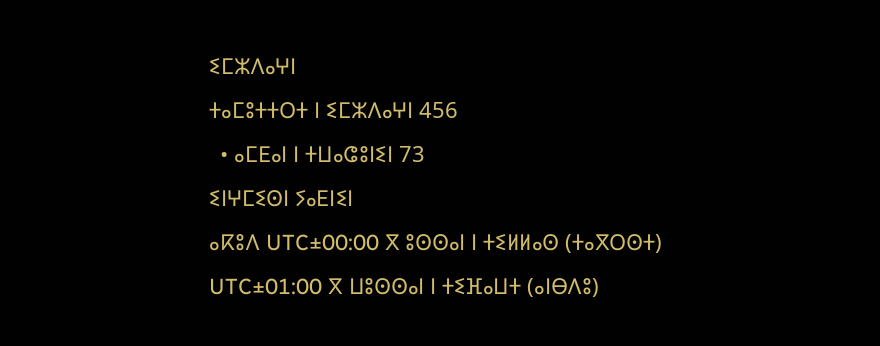ⵉⵎⵣⴷⴰⵖⵏ
ⵜⴰⵎⵓⵜⵜⵔⵜ ⵏ ⵉⵎⵣⴷⴰⵖⵏ 456
  • ⴰⵎⴹⴰⵏ ⵏ ⵜⵡⴰⵛⵓⵏⵉⵏ 73
ⵉⵏⵖⵎⵉⵙⵏ ⵢⴰⴹⵏⵉⵏ
ⴰⴽⵓⴷ UTC±00:00 ⴳ ⵓⵙⵙⴰⵏ ⵏ ⵜⵉⵍⵍⴰⵙ (ⵜⴰⴳⵔⵙⵜ)
UTC±01:00 ⴳ ⵡⵓⵙⵙⴰⵏ ⵏ ⵜⵉⴼⴰⵡⵜ (ⴰⵏⴱⴷⵓ)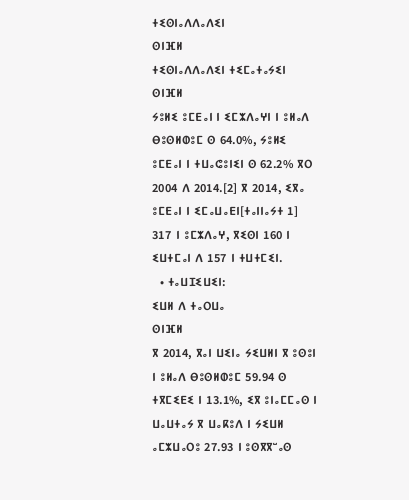ⵜⵉⵙⵏⴰⴷⴷⴰⴷⵉⵏ
ⵙⵏⴼⵍ
ⵜⵉⵙⵏⴰⴷⴷⴰⴷⵉⵏ ⵜⵉⵎⴰⵜⴰⵢⵉⵏ
ⵙⵏⴼⵍ
ⵢⵓⵍⵉ ⵓⵎⴹⴰⵏ ⵏ ⵉⵎⵣⴷⴰⵖⵏ ⵏ ⵓⵍⴰⴷ ⴱⵓⵙⵍⵀⵓⵎ ⵙ 64.0%, ⵢⵓⵍⵉ ⵓⵎⴹⴰⵏ ⵏ ⵜⵡⴰⵛⵓⵏⵉⵏ ⵙ 62.2% ⴳⵔ 2004 ⴷ 2014.[2] ⴳ 2014, ⵉⴳⴰ ⵓⵎⴹⴰⵏ ⵏ ⵉⵎⴰⵡⴰⴹⵏ[ⵜⴰⵏⵏⴰⵢⵜ 1] 317 ⵏ ⵓⵎⵣⴷⴰⵖ, ⴳⵉⵙⵏ 160 ⵏ ⵉⵡⵜⵎⴰⵏ ⴷ 157 ⵏ ⵜⵡⵜⵎⵉⵏ.
  • ⵜⴰⵡⵊⵉⵡⵉⵏ:
ⵉⵡⵍ ⴷ ⵜⴰⵔⵡⴰ
ⵙⵏⴼⵍ
ⴳ 2014, ⴳⴰⵏ ⵡⵉⵏⴰ ⵢⵉⵡⵍⵏ ⴳ ⵓⵙⵓⵏ ⵏ ⵓⵍⴰⴷ ⴱⵓⵙⵍⵀⵓⵎ 59.94 ⵙ ⵜⴳⵎⵉⴹⵉ ⵏ 13.1%, ⵉⴳ ⵓⵏⴰⵎⵎⴰⵙ ⵏ ⵡⴰⵡⵜⴰⵢ ⴳ ⵡⴰⴽⵓⴷ ⵏ ⵢⵉⵡⵍ ⴰⵎⵣⵡⴰⵔⵓ 27.93 ⵏ ⵓⵙⴳⴳⵯⴰⵙ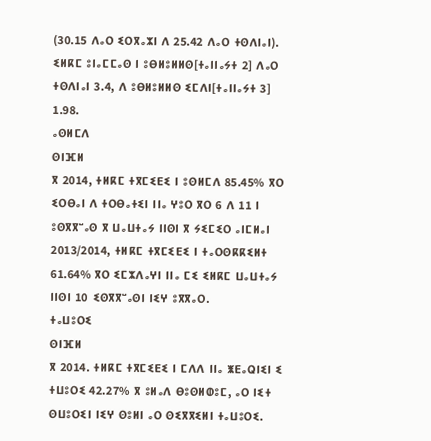(30.15 ⴷⴰⵔ ⵉⵔⴳⴰⵣⵏ ⴷ 25.42 ⴷⴰⵔ ⵜⵙⴷⵏⴰⵏ). ⵉⵍⴽⵎ ⵓⵏⴰⵎⵎⴰⵙ ⵏ ⵓⴱⵍⵓⵍⵍⵙ[ⵜⴰⵏⵏⴰⵢⵜ 2] ⴷⴰⵔ ⵜⵙⴷⵏⴰⵏ 3.4, ⴷ ⵓⴱⵍⵓⵍⵍⵙ ⵉⵎⴷⵏ[ⵜⴰⵏⵏⴰⵢⵜ 3] 1.98.
ⴰⵙⵍⵎⴷ
ⵙⵏⴼⵍ
ⴳ 2014, ⵜⵍⴽⵎ ⵜⴳⵎⵉⴹⵉ ⵏ ⵓⵙⵍⵎⴷ 85.45% ⴳⵔ ⵉⵔⴱⴰⵏ ⴷ ⵜⵔⴱⴰⵜⵉⵏ ⵏⵏⴰ ⵖⵓⵔ ⴳⵔ 6 ⴷ 11 ⵏ ⵓⵙⴳⴳⵯⴰⵙ ⴳ ⵡⴰⵡⵜⴰⵢ ⵏⵏⵙⵏ ⴳ ⵢⵉⵎⵉⵔ ⴰⵏⵎⵍⴰⵏ 2013/2014, ⵜⵍⴽⵎ ⵜⴳⵎⵉⴹⵉ ⵏ ⵜⴰⵔⵙⴽⴽⵉⵍⵜ 61.64% ⴳⵔ ⵉⵎⵣⴷⴰⵖⵏ ⵏⵏⴰ ⵎⵉ ⵉⵍⴽⵎ ⵡⴰⵡⵜⴰⵢ ⵏⵏⵙⵏ 10 ⵉⵙⴳⴳⵯⴰⵙⵏ ⵏⵉⵖ ⵓⴳⴳⴰⵔ.
ⵜⴰⵡⵓⵔⵉ
ⵙⵏⴼⵍ
ⴳ 2014. ⵜⵍⴽⵎ ⵜⴳⵎⵉⴹⵉ ⵏ ⵎⴷⴷ ⵏⵏⴰ ⵥⴹⴰⵕⵏⵉⵏ ⵉ ⵜⵡⵓⵔⵉ 42.27% ⴳ ⵓⵍⴰⴷ ⴱⵓⵙⵍⵀⵓⵎ, ⴰⵔ ⵏⵉⵜ ⵙⵡⵓⵔⵉⵏ ⵏⵉⵖ ⵙⵓⵍⵏ ⴰⵔ ⵙⵉⴳⴳⵉⵍⵏ ⵜⴰⵡⵓⵔⵉ.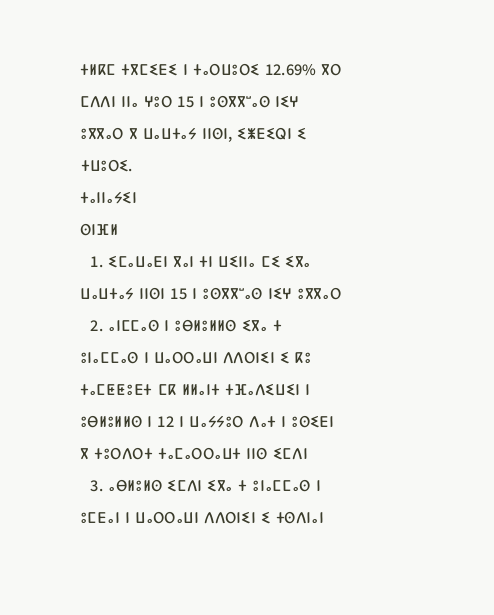ⵜⵍⴽⵎ ⵜⴳⵎⵉⴹⵉ ⵏ ⵜⴰⵔⵡⵓⵔⵉ 12.69% ⴳⵔ ⵎⴷⴷⵏ ⵏⵏⴰ ⵖⵓⵔ 15 ⵏ ⵓⵙⴳⴳⵯⴰⵙ ⵏⵉⵖ ⵓⴳⴳⴰⵔ ⴳ ⵡⴰⵡⵜⴰⵢ ⵏⵏⵙⵏ, ⵉⵥⴹⵉⵕⵏ ⵉ ⵜⵡⵓⵔⵉ.
ⵜⴰⵏⵏⴰⵢⵉⵏ
ⵙⵏⴼⵍ
  1. ⵉⵎⴰⵡⴰⴹⵏ ⴳⴰⵏ ⵜⵏ ⵡⵉⵏⵏⴰ ⵎⵉ ⵉⴳⴰ ⵡⴰⵡⵜⴰⵢ ⵏⵏⵙⵏ 15 ⵏ ⵓⵙⴳⴳⵯⴰⵙ ⵏⵉⵖ ⵓⴳⴳⴰⵔ
  2. ⴰⵏⵎⵎⴰⵙ ⵏ ⵓⴱⵍⵓⵍⵍⵙ ⵉⴳⴰ ⵜ ⵓⵏⴰⵎⵎⴰⵙ ⵏ ⵡⴰⵔⵔⴰⵡⵏ ⴷⴷⵔⵏⵉⵏ ⵉ ⴽⵓ ⵜⴰⵎⵟⵟⵓⴹⵜ ⵎⴽ ⵍⵍⴰⵏⵜ ⵜⴼⴰⴷⵉⵡⵉⵏ ⵏ ⵓⴱⵍⵓⵍⵍⵙ ⵏ 12 ⵏ ⵡⴰⵢⵢⵓⵔ ⴷⴰⵜ ⵏ ⵓⵙⵉⴹⵏ ⴳ ⵜⵓⵔⴷⵔⵜ ⵜⴰⵎⴰⵔⵔⴰⵡⵜ ⵏⵏⵙ ⵉⵎⴷⵏ
  3. ⴰⴱⵍⵓⵍⵙ ⵉⵎⴷⵏ ⵉⴳⴰ ⵜ ⵓⵏⴰⵎⵎⴰⵙ ⵏ ⵓⵎⴹⴰⵏ ⵏ ⵡⴰⵔⵔⴰⵡⵏ ⴷⴷⵔⵏⵉⵏ ⵉ ⵜⵙⴷⵏⴰⵏ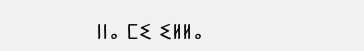ⵏⵏⴰ ⵎⵉ ⵉⵍⵍⴰ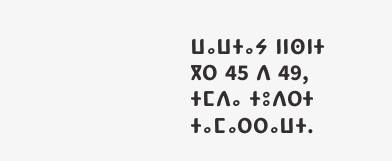ⵡⴰⵡⵜⴰⵢ ⵏⵏⵙⵏⵜ ⴳⵔ 45 ⴷ 49, ⵜⵎⴷⴰ ⵜⵓⴷⵔⵜ ⵜⴰⵎⴰⵔⵔⴰⵡⵜ.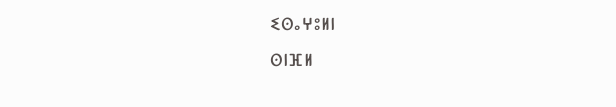ⵉⵙⴰⵖⵓⵍⵏ
ⵙⵏⴼⵍ